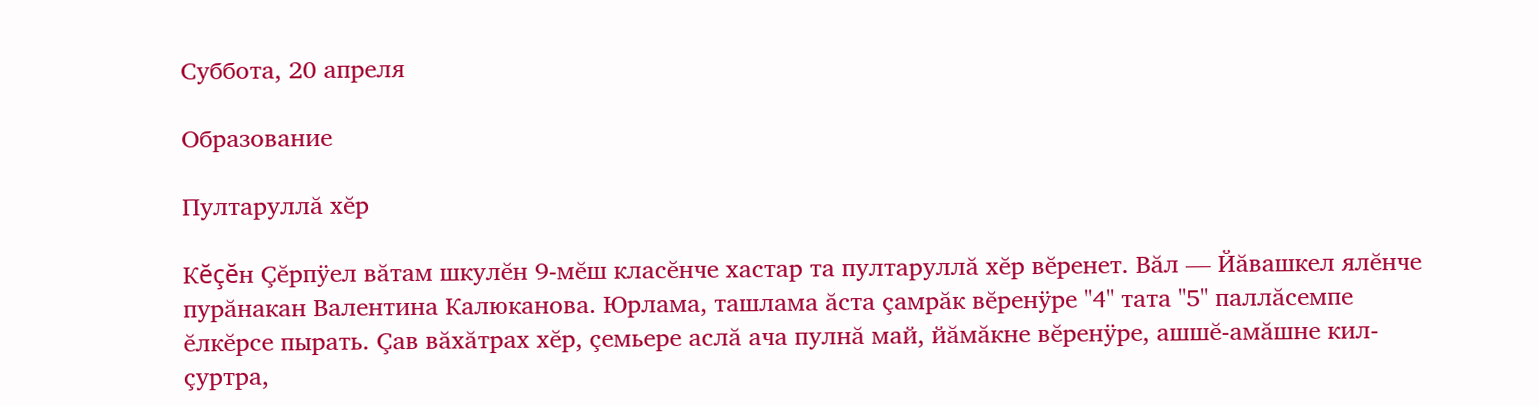Суббота, 20 апреля

Образование

Пултаруллă хĕр

Кĕçĕн Çĕрпÿел вăтам шкулĕн 9-мĕш класĕнче хастар та пултаруллă хĕр вĕренет. Вăл — Йăвашкел ялĕнче пурăнакан Валентина Калюканова. Юрлама, ташлама ăста çамрăк вĕренÿре "4" тата "5" паллăсемпе ĕлкĕрсе пырать. Çав вăхăтрах хĕр, çемьере аслă ача пулнă май, йăмăкне вĕренÿре, ашшĕ-амăшне кил-çуртра,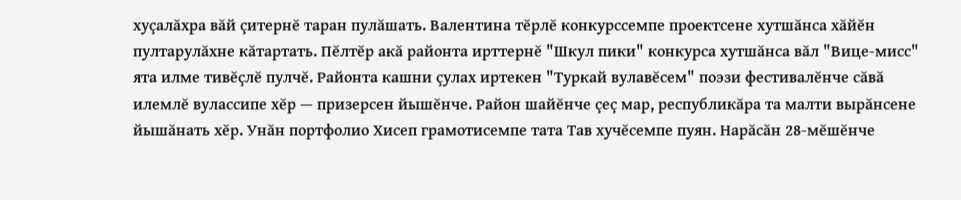хуçалăхра вăй çитернĕ таран пулăшать. Валентина тĕрлĕ конкурссемпе проектсене хутшăнса хăйĕн пултарулăхне кăтартать. Пĕлтĕр акă районта ирттернĕ "Шкул пики" конкурса хутшăнса вăл "Вице-мисс" ята илме тивĕçлĕ пулчĕ. Районта кашни çулах иртекен "Туркай вулавĕсем" поэзи фестивалĕнче сăвă илемлĕ вулассипе хĕр — призерсен йышĕнче. Район шайĕнче çеç мар, республикăра та малти вырăнсене йышăнать хĕр. Унăн портфолио Хисеп грамотисемпе тата Тав хучĕсемпе пуян. Нарăсăн 28-мĕшĕнче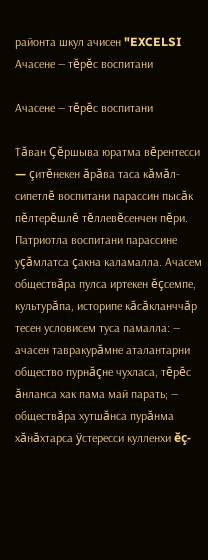районта шкул ачисен "EXCELSI
Ачасене — тĕрĕс воспитани

Ачасене — тĕрĕс воспитани

Тăван Çĕршыва юратма вĕрентесси — çитĕнекен ăрăва таса кăмăл-сипетлĕ воспитани парассин пысăк пĕлтерĕшлĕ тĕллевĕсенчен пĕри. Патриотла воспитани парассине уçăмлатса çакна каламалла. Ачасем обществăра пулса иртекен ĕçсемпе, культурăпа, историпе кăсăкланччăр тесен условисем туса памалла: — ачасен тавракурăмне аталантарни общество пурнăçне чухласа, тĕрĕс ăнланса хак пама май парать; — обществăра хутшăнса пурăнма хăнăхтарса ÿстересси кулленхи ĕç-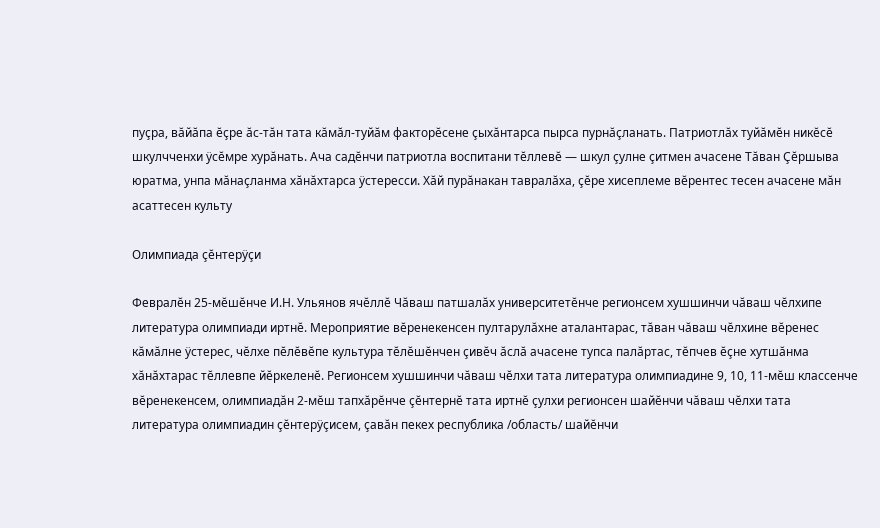пуçра, вăйăпа ĕçре ăс-тăн тата кăмăл-туйăм факторĕсене çыхăнтарса пырса пурнăçланать. Патриотлăх туйăмĕн никĕсĕ шкулчченхи ÿсĕмре хурăнать. Ача садĕнчи патриотла воспитани тĕллевĕ — шкул çулне çитмен ачасене Тăван Çĕршыва юратма, унпа мăнаçланма хăнăхтарса ÿстересси. Хăй пурăнакан тавралăха, çĕре хисеплеме вĕрентес тесен ачасене мăн асаттесен культу

Олимпиада çĕнтерÿçи

Февралĕн 25-мĕшĕнче И.Н. Ульянов ячĕллĕ Чăваш патшалăх университетĕнче регионсем хушшинчи чăваш чĕлхипе литература олимпиади иртнĕ. Мероприятие вĕренекенсен пултарулăхне аталантарас, тăван чăваш чĕлхине вĕренес кăмăлне ÿстерес, чĕлхе пĕлĕвĕпе культура тĕлĕшĕнчен çивĕч ăслă ачасене тупса палăртас, тĕпчев ĕçне хутшăнма хăнăхтарас тĕллевпе йĕркеленĕ. Регионсем хушшинчи чăваш чĕлхи тата литература олимпиадине 9, 10, 11-мĕш классенче вĕренекенсем, олимпиадăн 2-мĕш тапхăрĕнче çĕнтернĕ тата иртнĕ çулхи регионсен шайĕнчи чăваш чĕлхи тата литература олимпиадин çĕнтерÿçисем, çавăн пекех республика /область/ шайĕнчи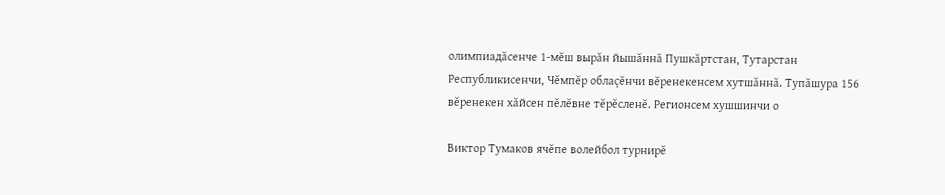олимпиадăсенче 1-мĕш вырăн йышăннă Пушкăртстан, Тутарстан Республикисенчи, Чĕмпĕр облаçĕнчи вĕренекенсем хутшăннă. Тупăшура 156 вĕренекен хăйсен пĕлĕвне тĕрĕсленĕ. Регионсем хушшинчи о

Виктор Тумаков ячĕпе волейбол турнирĕ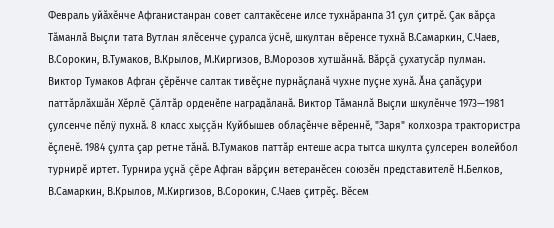Февраль уйăхĕнче Афганистанран совет салтакĕсене илсе тухнăранпа 31 çул çитрĕ. Çак вăрçа Тăманлă Выçли тата Вутлан ялĕсенче çуралса ÿснĕ, шкултан вĕренсе тухнă В.Самаркин, С.Чаев, В.Сорокин, В.Тумаков, В.Крылов, М.Киргизов, В.Морозов хутшăннă. Вăрçă çухатусăр пулман. Виктор Тумаков Афган çĕрĕнче салтак тивĕçне пурнăçланă чухне пуçне хунă. Ăна çапăçури паттăрлăхшăн Хĕрлĕ Çăлтăр орденĕпе наградăланă. Виктор Тăманлă Выçли шкулĕнче 1973—1981 çулсенче пĕлÿ пухнă. 8 класс хыççăн Куйбышев облаçĕнче вĕреннĕ, "Заря" колхозра трактористра ĕçленĕ. 1984 çулта çар ретне тăнă. В.Тумаков паттăр ентеше асра тытса шкулта çулсерен волейбол турнирĕ иртет. Турнира уçнă çĕре Афган вăрçин ветеранĕсен союзĕн представителĕ Н.Белков, В.Самаркин, В.Крылов, М.Киргизов, В.Сорокин, С.Чаев çитрĕç. Вĕсем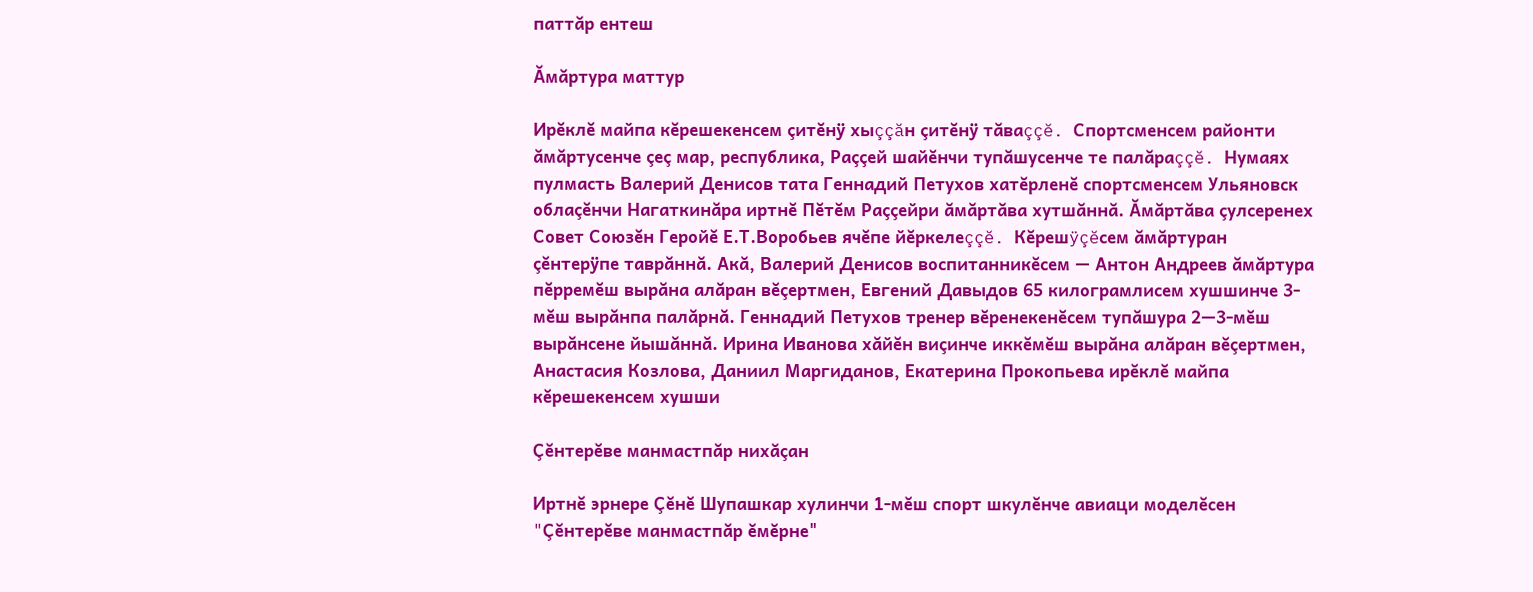паттăр ентеш

Ăмăртура маттур

Ирĕклĕ майпа кĕрешекенсем çитĕнÿ хыççăн çитĕнÿ тăваççĕ. Спортсменсем районти ăмăртусенче çеç мар, республика, Раççей шайĕнчи тупăшусенче те палăраççĕ. Нумаях пулмасть Валерий Денисов тата Геннадий Петухов хатĕрленĕ спортсменсем Ульяновск облаçĕнчи Нагаткинăра иртнĕ Пĕтĕм Раççейри ăмăртăва хутшăннă. Ăмăртăва çулсеренех Совет Союзĕн Геройĕ Е.Т.Воробьев ячĕпе йĕркелеççĕ. Кĕрешÿçĕсем ăмăртуран çĕнтерÿпе таврăннă. Акă, Валерий Денисов воспитанникĕсем — Антон Андреев ăмăртура пĕрремĕш вырăна алăран вĕçертмен, Евгений Давыдов 65 килограмлисем хушшинче 3-мĕш вырăнпа палăрнă. Геннадий Петухов тренер вĕренекенĕсем тупăшура 2—3-мĕш вырăнсене йышăннă. Ирина Иванова хăйĕн виçинче иккĕмĕш вырăна алăран вĕçертмен, Анастасия Козлова, Даниил Маргиданов, Екатерина Прокопьева ирĕклĕ майпа кĕрешекенсем хушши

Çĕнтерĕве манмастпăр нихăçан

Иртнĕ эрнере Çĕнĕ Шупашкар хулинчи 1-мĕш спорт шкулĕнче авиаци моделĕсен "Çĕнтерĕве манмастпăр ĕмĕрне"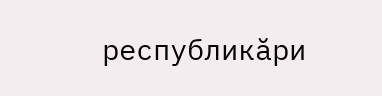республикăри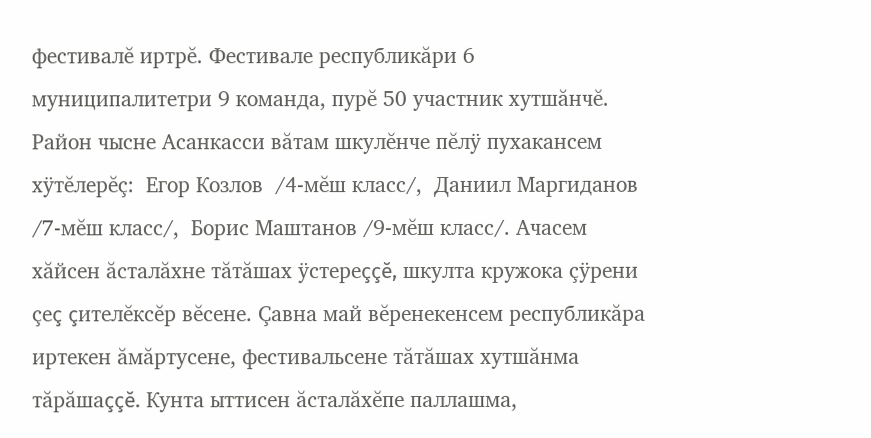фестивалĕ иртрĕ. Фестивале республикăри 6 муниципалитетри 9 команда, пурĕ 50 участник хутшăнчĕ. Район чысне Асанкасси вăтам шкулĕнче пĕлÿ пухакансем  хÿтĕлерĕç:  Егор Козлов  /4-мĕш класс/,  Даниил Маргиданов  /7-мĕш класс/,  Борис Маштанов /9-мĕш класс/. Ачасем хăйсен ăсталăхне тăтăшах ÿстереççĕ, шкулта кружока çÿрени çеç çителĕксĕр вĕсене. Çавна май вĕренекенсем республикăра иртекен ăмăртусене, фестивальсене тăтăшах хутшăнма тăрăшаççĕ. Кунта ыттисен ăсталăхĕпе паллашма,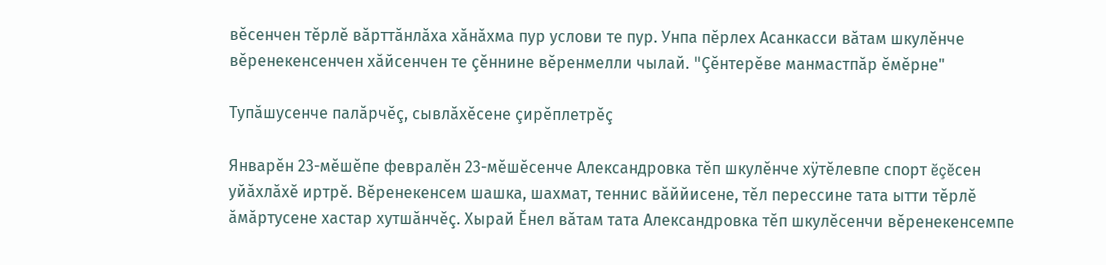вĕсенчен тĕрлĕ вăрттăнлăха хăнăхма пур услови те пур. Унпа пĕрлех Асанкасси вăтам шкулĕнче вĕренекенсенчен хăйсенчен те çĕннине вĕренмелли чылай. "Çĕнтерĕве манмастпăр ĕмĕрне"

Тупăшусенче палăрчĕç, сывлăхĕсене çирĕплетрĕç

Январĕн 23-мĕшĕпе февралĕн 23-мĕшĕсенче Александровка тĕп шкулĕнче хÿтĕлевпе спорт ĕçĕсен уйăхлăхĕ иртрĕ. Вĕренекенсем шашка, шахмат, теннис вăййисене, тĕл перессине тата ытти тĕрлĕ ăмăртусене хастар хутшăнчĕç. Хырай Ĕнел вăтам тата Александровка тĕп шкулĕсенчи вĕренекенсемпе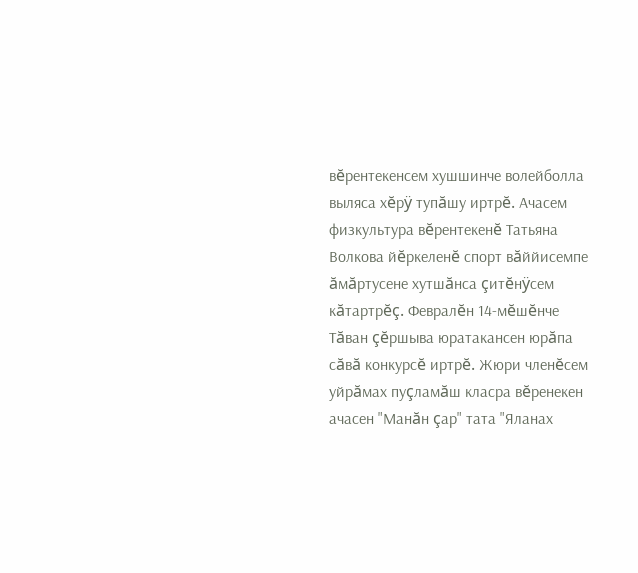вĕрентекенсем хушшинче волейболла выляса хĕрÿ тупăшу иртрĕ. Ачасем физкультура вĕрентекенĕ Татьяна Волкова йĕркеленĕ спорт вăййисемпе ăмăртусене хутшăнса çитĕнÿсем кăтартрĕç. Февралĕн 14-мĕшĕнче Тăван çĕршыва юратакансен юрăпа сăвă конкурсĕ иртрĕ. Жюри членĕсем уйрăмах пуçламăш класра вĕренекен ачасен "Манăн çар" тата "Яланах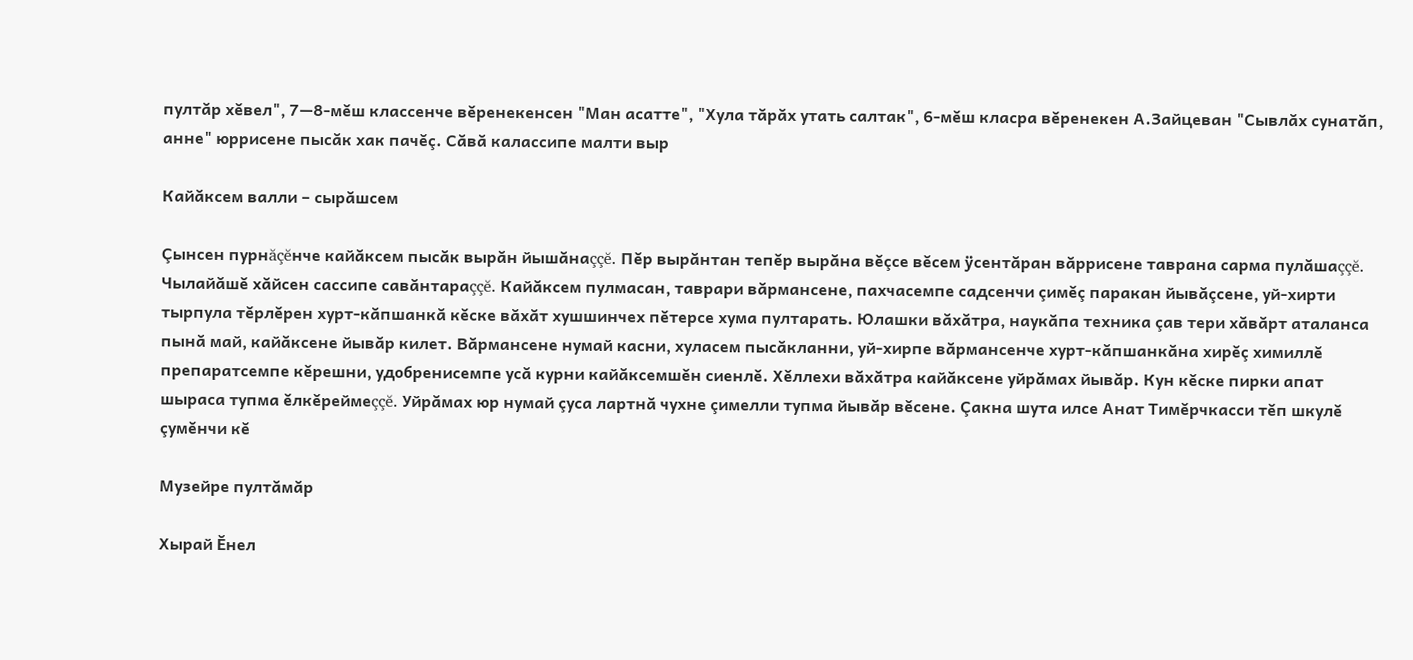пултăр хĕвел", 7—8-мĕш классенче вĕренекенсен "Ман асатте", "Хула тăрăх утать салтак", 6-мĕш класра вĕренекен А.Зайцеван "Сывлăх сунатăп, анне" юррисене пысăк хак пачĕç. Сăвă калассипе малти выр

Кайăксем валли – сырăшсем

Çынсен пурнăçĕнче кайăксем пысăк вырăн йышăнаççĕ. Пĕр вырăнтан тепĕр вырăна вĕçсе вĕсем ÿсентăран вăррисене таврана сарма пулăшаççĕ. Чылайăшĕ хăйсен сассипе савăнтараççĕ. Кайăксем пулмасан, таврари вăрмансене, пахчасемпе садсенчи çимĕç паракан йывăçсене, уй-хирти тырпула тĕрлĕрен хурт-кăпшанкă кĕске вăхăт хушшинчех пĕтерсе хума пултарать. Юлашки вăхăтра, наукăпа техника çав тери хăвăрт аталанса пынă май, кайăксене йывăр килет. Вăрмансене нумай касни, хуласем пысăкланни, уй-хирпе вăрмансенче хурт-кăпшанкăна хирĕç химиллĕ препаратсемпе кĕрешни, удобренисемпе усă курни кайăксемшĕн сиенлĕ. Хĕллехи вăхăтра кайăксене уйрăмах йывăр. Кун кĕске пирки апат шыраса тупма ĕлкĕреймеççĕ. Уйрăмах юр нумай çуса лартнă чухне çимелли тупма йывăр вĕсене. Çакна шута илсе Анат Тимĕрчкасси тĕп шкулĕ çумĕнчи кĕ

Музейре пултăмăр

Хырай Ĕнел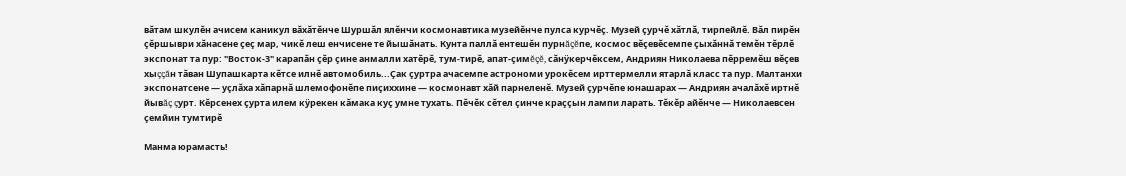вăтам шкулĕн ачисем каникул вăхăтĕнче Шуршăл ялĕнчи космонавтика музейĕнче пулса курчĕç. Музей çурчĕ хăтлă, тирпейлĕ. Вăл пирĕн çĕршыври хăнасене çеç мар, чикĕ леш енчисене те йышăнать. Кунта паллă ентешĕн пурнăçĕпе, космос вĕçевĕсемпе çыхăннă темĕн тĕрлĕ экспонат та пур: "Восток-3" карапăн çĕр çине анмалли хатĕрĕ, тум-тирĕ, апат-çимĕçĕ, сăнÿкерчĕксем, Андриян Николаева пĕрремĕш вĕçев хыççăн тăван Шупашкарта кĕтсе илнĕ автомобиль...Çак çуртра ачасемпе астрономи урокĕсем ирттермелли ятарлă класс та пур. Малтанхи экспонатсене — уçлăха хăпарнă шлемофонĕпе пиçиххине — космонавт хăй парнеленĕ. Музей çурчĕпе юнашарах — Андриян ачалăхĕ иртнĕ йывăç çурт. Кĕрсенех çурта илем кÿрекен кăмака куç умне тухать. Пĕчĕк сĕтел çинче краççын лампи ларать. Тĕкĕр айĕнче — Николаевсен çемйин тумтирĕ

Манма юрамасть!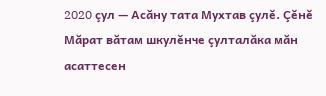2020 çул — Асăну тата Мухтав çулĕ. Çĕнĕ Мăрат вăтам шкулĕнче çулталăка мăн асаттесен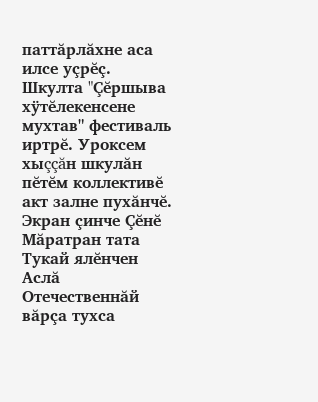паттăрлăхне аса илсе уçрĕç. Шкулта "Çĕршыва хÿтĕлекенсене мухтав" фестиваль иртрĕ. Уроксем хыççăн шкулăн пĕтĕм коллективĕ акт залне пухăнчĕ. Экран çинче Çĕнĕ Мăратран тата Тукай ялĕнчен Аслă Отечественнăй вăрçа тухса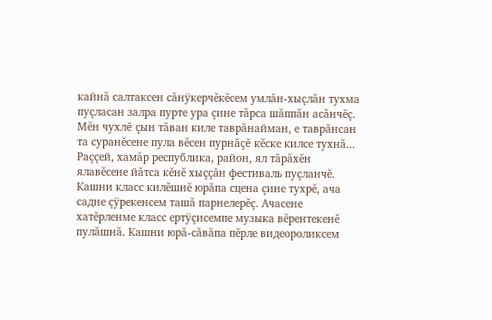кайнă салтаксен сăнÿкерчĕкĕсем умлăн-хыçлăн тухма пуçласан залра пурте ура çине тăрса шăппăн асăнчĕç. Мĕн чухлĕ çын тăван киле таврăнайман, е таврăнсан та суранĕсене пула вĕсен пурнăçĕ кĕске килсе тухнă... Раççей, хамăр республика, район, ял тăрăхĕн ялавĕсене йăтса кĕнĕ хыççăн фестиваль пуçланчĕ. Кашни класс килĕшнĕ юрăпа сцена çине тухрĕ, ача садне çÿрекенсем ташă парнелерĕç. Ачасене хатĕрленме класс ертÿçисемпе музыка вĕрентекенĕ пулăшнă. Кашни юрă-сăвăпа пĕрле видеороликсем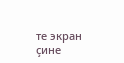те экран çине